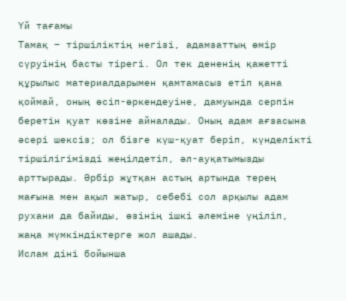Үй тағамы
Тамақ – тіршіліктің негізі, адамзаттың өмір сүруінің басты тірегі. Ол тек дененің қажетті құрылыс материалдарымен қамтамасыз етіп қана қоймай, оның өсіп-өркендеуіне, дамуында серпін беретін қуат көзіне айналады. Оның адам ағзасына әсері шексіз; ол бізге күш-қуат беріп, күнделікті тіршілігімізді жеңілдетіп, әл-ауқатымызды арттырады. Әрбір жұтқан астың артында терең мағына мен ақыл жатыр, себебі сол арқылы адам рухани да байиды, өзінің ішкі әлеміне үңіліп, жаңа мүмкіндіктерге жол ашады.
Ислам діні бойынша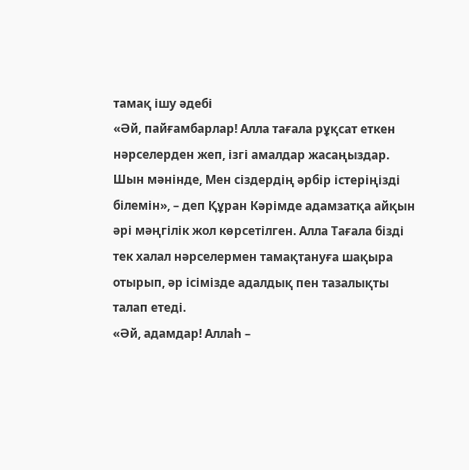тамақ ішу әдебі
«Әй, пайғамбарлар! Алла тағала рұқсат еткен нәрселерден жеп, ізгі амалдар жасаңыздар. Шын мәнінде, Мен сіздердің әрбір істеріңізді білемін», – деп Құран Кәрімде адамзатқа айқын әрі мәңгілік жол көрсетілген. Алла Тағала бізді тек халал нәрселермен тамақтануға шақыра отырып, әр ісімізде адалдық пен тазалықты талап етеді.
«Әй, адамдар! Аллаһ –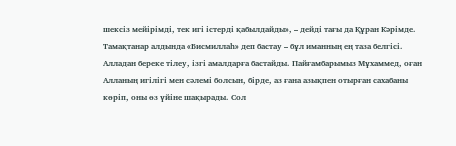шексіз мейірімді, тек игі істерді қабылдайды», – дейді тағы да Құран Кәрімде. Тамақтанар алдында «Бисмиллаһ» деп бастау – бұл иманның ең таза белгісі. Алладан береке тілеу, ізгі амалдарға бастайды. Пайғамбарымыз Мұхаммед, оған Алланың игілігі мен сәлемі болсын, бірде, аз ғана азықпен отырған сахабаны көріп, оны өз үйіне шақырады. Сол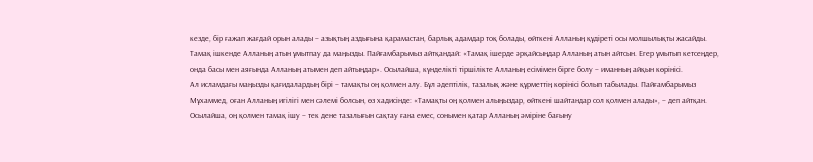кезде, бір ғажап жағдай орын алады – азықтың аздығына қарамастан, барлық адамдар тоқ болады, өйткені Алланың құдіреті осы молшылықты жасайды.
Тамақ ішкенде Алланың атын ұмытпау да маңызды. Пайғамбарымыз айтқандай: «Тамақ ішерде әрқайсыңдар Алланың атын айтсын. Егер ұмытып кетсеңдер, онда басы мен аяғында Алланың атымен деп айтыңдар». Осылайша, күнделікті тіршілікте Алланың есімімен бірге болу – иманның айқын көрінісі.
Ал исламдағы маңызды қағидалардың бірі – тамақты оң қолмен алу. Бұл әдептілік, тазалық және құрметтің көрінісі болып табылады. Пайғамбарымыз Мұхаммед, оған Алланың игілігі мен сәлемі болсын, өз хадисінде: «Тамақты оң қолмен алыңыздар, өйткені шайтандар сол қолмен алады», – деп айтқан. Осылайша, оң қолмен тамақ ішу – тек дене тазалығын сақтау ғана емес, сонымен қатар Алланың әміріне бағыну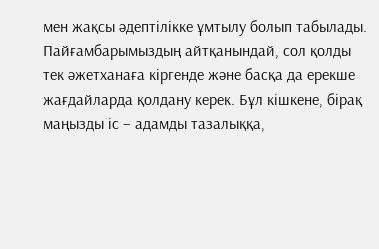мен жақсы әдептілікке ұмтылу болып табылады.
Пайғамбарымыздың айтқанындай, сол қолды тек әжетханаға кіргенде және басқа да ерекше жағдайларда қолдану керек. Бұл кішкене, бірақ маңызды іс – адамды тазалыққа,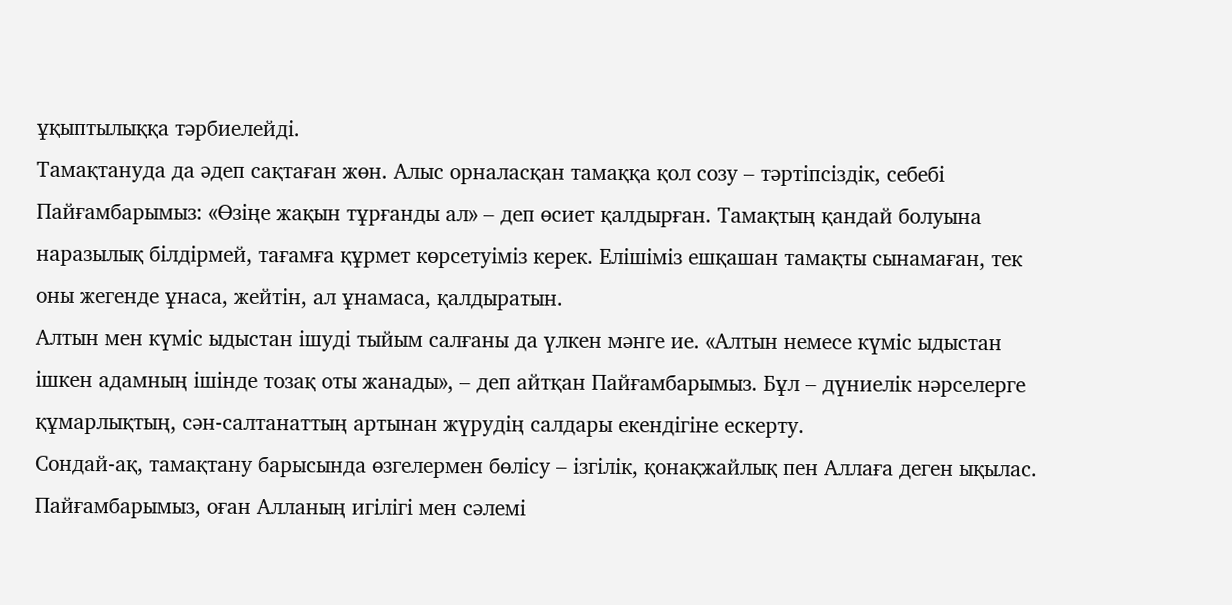ұқыптылыққа тәрбиелейді.
Тамақтануда да әдеп сақтаған жөн. Алыс орналасқан тамаққа қол созу – тәртіпсіздік, себебі Пайғамбарымыз: «Өзіңе жақын тұрғанды ал» – деп өсиет қалдырған. Тамақтың қандай болуына наразылық білдірмей, тағамға құрмет көрсетуіміз керек. Елішіміз ешқашан тамақты сынамаған, тек оны жегенде ұнаса, жейтін, ал ұнамаса, қалдыратын.
Алтын мен күміс ыдыстан ішуді тыйым салғаны да үлкен мәнге ие. «Алтын немесе күміс ыдыстан ішкен адамның ішінде тозақ оты жанады», – деп айтқан Пайғамбарымыз. Бұл – дүниелік нәрселерге құмарлықтың, сән-салтанаттың артынан жүрудің салдары екендігіне ескерту.
Сондай-ақ, тамақтану барысында өзгелермен бөлісу – ізгілік, қонақжайлық пен Аллаға деген ықылас. Пайғамбарымыз, оған Алланың игілігі мен сәлемі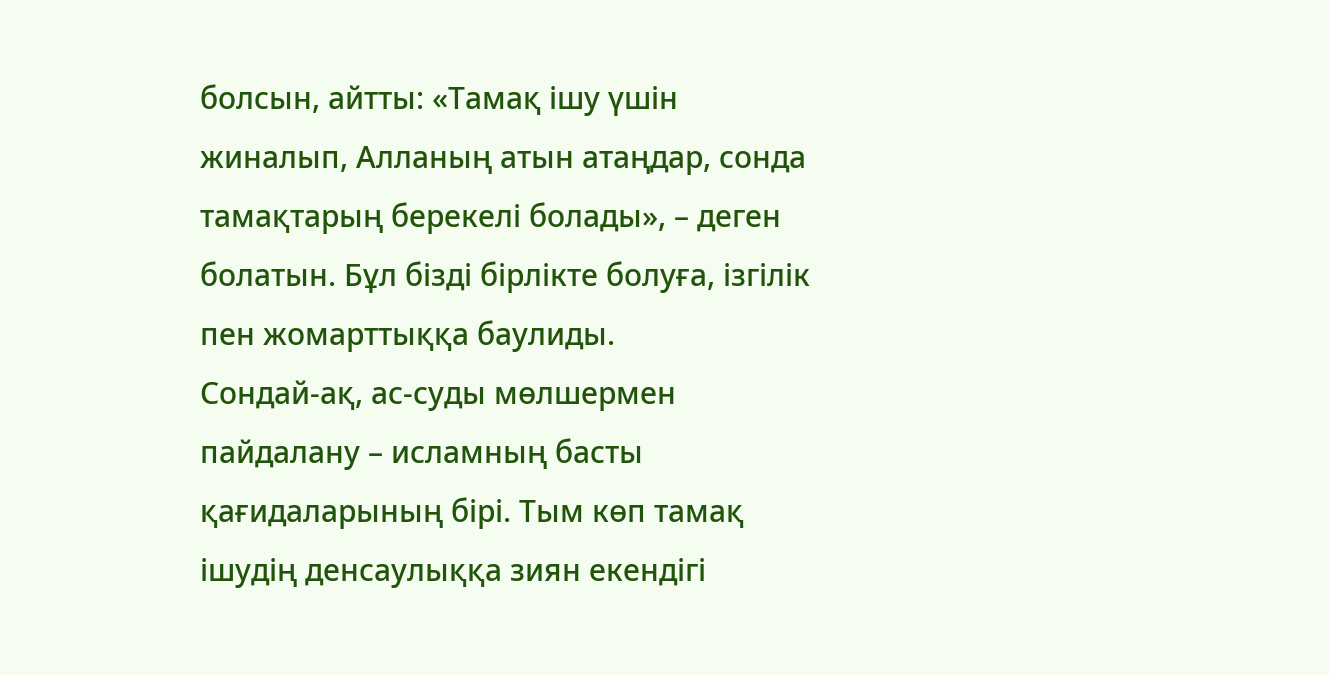болсын, айтты: «Тамақ ішу үшін жиналып, Алланың атын атаңдар, сонда тамақтарың берекелі болады», – деген болатын. Бұл бізді бірлікте болуға, ізгілік пен жомарттыққа баулиды.
Сондай-ақ, ас-суды мөлшермен пайдалану – исламның басты қағидаларының бірі. Тым көп тамақ ішудің денсаулыққа зиян екендігі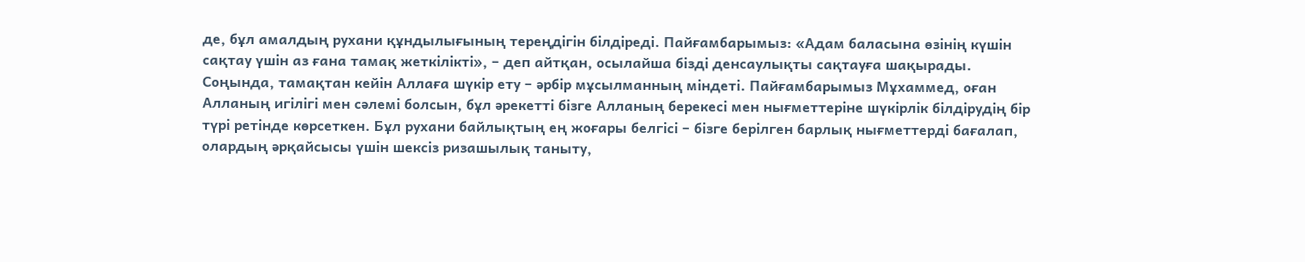де, бұл амалдың рухани құндылығының тереңдігін білдіреді. Пайғамбарымыз: «Адам баласына өзінің күшін сақтау үшін аз ғана тамақ жеткілікті», – деп айтқан, осылайша бізді денсаулықты сақтауға шақырады.
Соңында, тамақтан кейін Аллаға шүкір ету – әрбір мұсылманның міндеті. Пайғамбарымыз Мұхаммед, оған Алланың игілігі мен сәлемі болсын, бұл әрекетті бізге Алланың берекесі мен нығметтеріне шүкірлік білдірудің бір түрі ретінде көрсеткен. Бұл рухани байлықтың ең жоғары белгісі – бізге берілген барлық нығметтерді бағалап, олардың әрқайсысы үшін шексіз ризашылық таныту,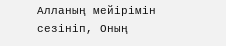Алланың мейірімін сезініп, Оның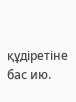құдіретіне бас ию.